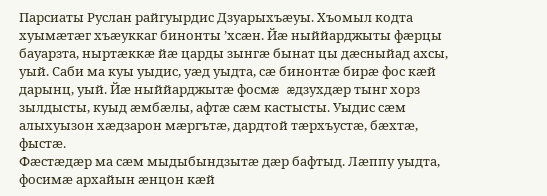Парсиаты Руслан райгуырдис Дзуарыхъæуы. Хъомыл кодта хуымæтæг хъæуккаг бинонты ’хсæн. Йæ ныййарджыты фæрцы бауарзта, ныртæккæ йæ царды зынгæ бынат цы дæсныйад ахсы, уый. Саби ма куы уыдис, уæд уыдта, сæ бинонтæ бирæ фос кæй дарынц, уый. Йæ ныййарджытæ фосмæ æдзухдæр тынг хорз зылдысты, куыд æмбæлы, афтæ сæм кастысты. Уыдис сæм алыхуызон хæдзарон мæргътæ, дардтой тæрхъустæ, бæхтæ, фыстæ.
Фæстæдæр ма сæм мыдыбындзытæ дæр бафтыд. Лæппу уыдта, фосимæ архайын æнцон кæй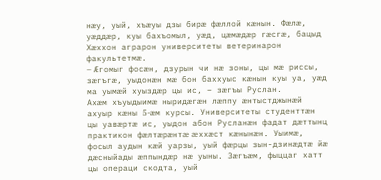нæу, уый, хъæуы дзы бирæ фæллой кæнын. Фæлæ, уæддæр, куы бахъомыл, уæд, цæмæдæр гæсгæ, бацыд Хæххон аграрон университеты ветеринарон факультетмæ.
– Æгомыг фосæн, дзурын чи нæ зоны, цы мæ риссы, зæгъгæ, уыдонæн мæ бон баххуыс кæнын куы уа, уæд ма уымæй хуыздæр цы ис, – зæгъы Руслан.
Ахæм хъуыдыимæ ныридæгæн лæппу æнтыстджынæй ахуыр кæны 5-æм курсы. Университеты студенттæн цы уавæртæ ис, уыдон абон Русланæн фадат дæттынц практикон фæлтæрæнтæ æххæст кæнынæн. Уыимæ, фосыл аудын кæй уарзы, уый фæрцы зын-дзинæдтæ йæ дæсныйады æппындæр нæ уыны. Зæгъæм, фыццаг хатт цы операци скодта, уый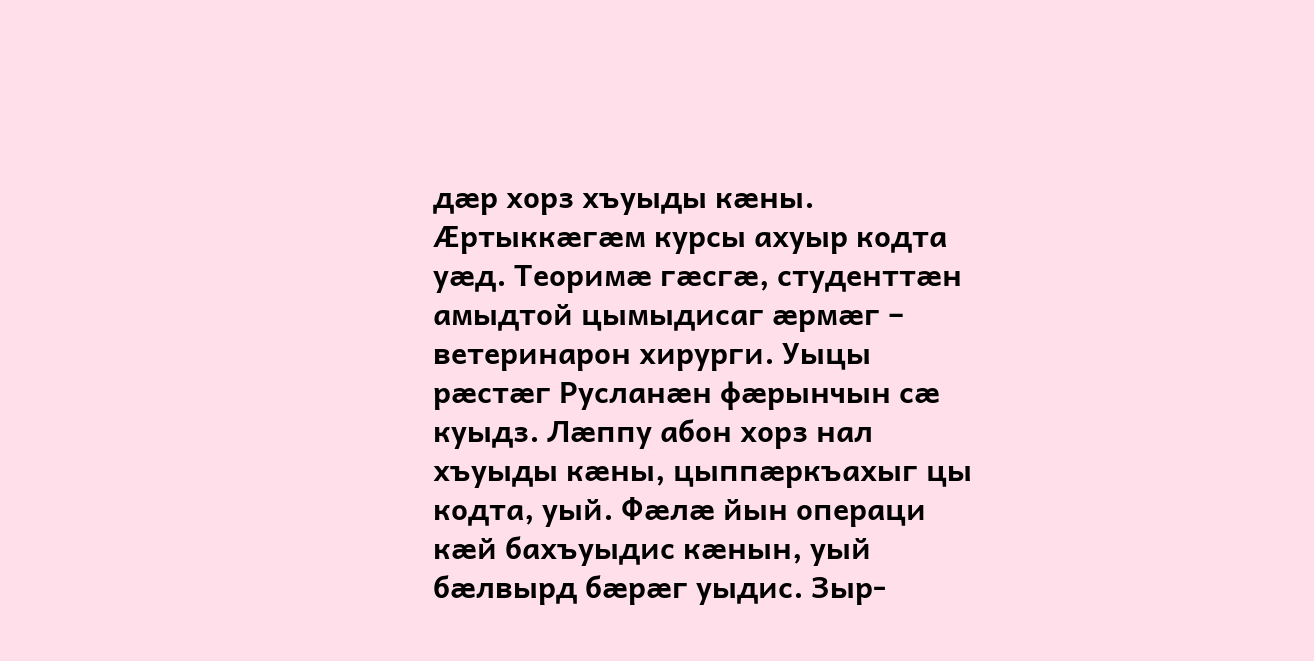дæр хорз хъуыды кæны. Æртыккæгæм курсы ахуыр кодта уæд. Теоримæ гæсгæ, студенттæн амыдтой цымыдисаг æрмæг – ветеринарон хирурги. Уыцы рæстæг Русланæн фæрынчын сæ куыдз. Лæппу абон хорз нал хъуыды кæны, цыппæркъахыг цы кодта, уый. Фæлæ йын операци кæй бахъуыдис кæнын, уый бæлвырд бæрæг уыдис. Зыр-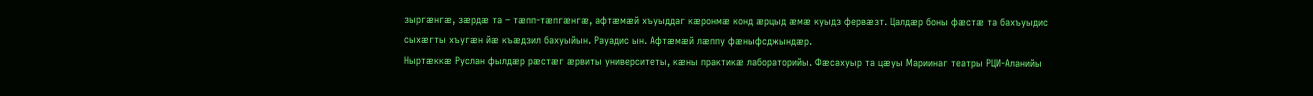зыргæнгæ, зæрдæ та – тæпп-тæпгæнгæ, афтæмæй хъуыддаг кæронмæ конд æрцыд æмæ куыдз фервæзт. Цалдæр боны фæстæ та бахъуыдис сыхæгты хъугæн йæ къæдзил бахуыйын. Рауадис ын. Афтæмæй лæппу фæныфсджындæр.
Ныртæккæ Руслан фылдæр рæстæг æрвиты университеты, кæны практикæ лабораторийы. Фæсахуыр та цæуы Мариинаг театры РЦИ-Аланийы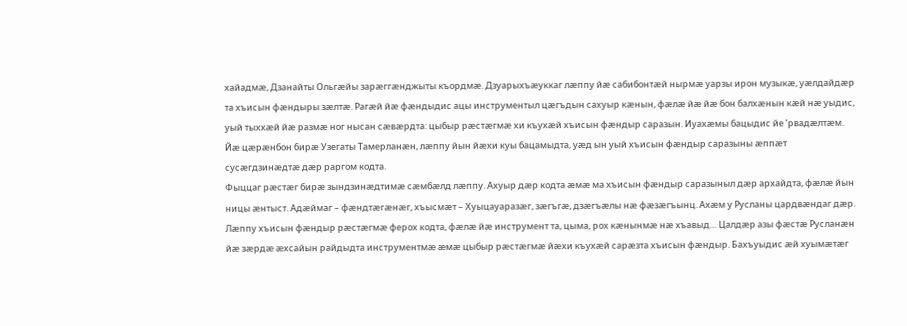хайадмæ, Дзанайты Ольгæйы зарæггæнджыты къордмæ. Дзуарыхъæуккаг лæппу йæ сабибонтæй нырмæ уарзы ирон музыкæ, уæлдайдæр та хъисын фæндыры зæлтæ. Рагæй йæ фæндыдис ацы инструментыл цæгъдын сахуыр кæнын, фæлæ йæ йæ бон балхæнын кæй нæ уыдис, уый тыххæй йæ размæ ног нысан сæвæрдта: цыбыр рæстæгмæ хи къухæй хъисын фæндыр саразын. Иуахæмы бацыдис йе ’рвадæлтæм. Йæ цæрæнбон бирæ Узегаты Тамерланæн, лæппу йын йæхи куы бацамыдта, уæд ын уый хъисын фæндыр саразыны æппæт сусæгдзинæдтæ дæр раргом кодта.
Фыццаг рæстæг бирæ зындзинæдтимæ сæмбæлд лæппу. Ахуыр дæр кодта æмæ ма хъисын фæндыр саразыныл дæр архайдта, фæлæ йын ницы æнтыст. Адæймаг – фæндтæгæнæг, хъысмæт – Хуыцауаразæг, зæгъгæ, дзæгъæлы нæ фæзæгъынц. Ахæм у Русланы цардвæндаг дæр. Лæппу хъисын фæндыр рæстæгмæ ферох кодта, фæлæ йæ инструмент та, цыма, рох кæнынмæ нæ хъавыд… Цалдæр азы фæстæ Русланæн йæ зæрдæ æхсайын райдыдта инструментмæ æмæ цыбыр рæстæгмæ йæхи къухæй сарæзта хъисын фæндыр. Бахъуыдис æй хуымæтæг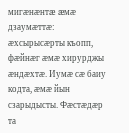мигæнæнтæ æмæ дзаумæттæ: æхсырысæрты къопп, фæйнæг æмæ хирурджы æндæхтæ. Иумæ сæ баиу кодта, æмæ йын сзарыдысты. Фæстæдæр та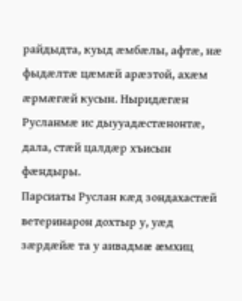райдыдта, куыд æмбæлы, афтæ, нæ фыдæлтæ цæмæй арæзтой, ахæм æрмæгæй кусын. Ныридæгæн Русланмæ ис дыууадæстæнонтæ, дала, стæй цалдæр хъисын фæндыры.
Парсиаты Руслан кæд зондахастæй ветеринарон дохтыр у, уæд зæрдæйæ та у аивадмæ æмхиц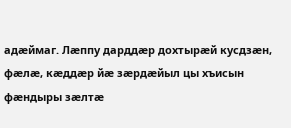адæймаг. Лæппу дарддæр дохтырæй кусдзæн, фæлæ, кæддæр йæ зæрдæйыл цы хъисын фæндыры зæлтæ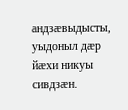андзæвыдысты, уыдоныл дæр йæхи никуы сивдзæн.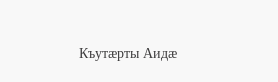Къутæрты Аидæ